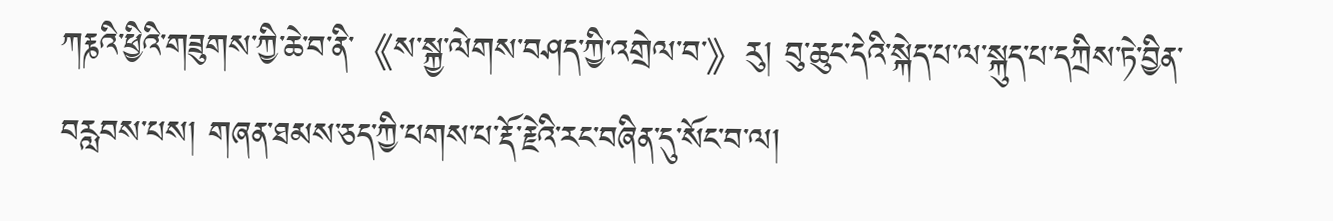ཀརྞའི་ཕྱིའི་གཟུགས་ཀྱི་ཆེ་བ་ནི་《ས་སྐྱ་ལེགས་བཤད་ཀྱི་འགྲེལ་བ་》རུ། བུ་ཆུང་དེའི་སྐེད་པ་ལ་སྐུད་པ་དཀྲིས་ཏེ་བྱིན་བརླབས་པས། གཞན་ཐམས་ཅད་ཀྱི་པགས་པ་རྡོ་རྗེའི་རང་བཞིན་དུ་སོང་བ་ལ།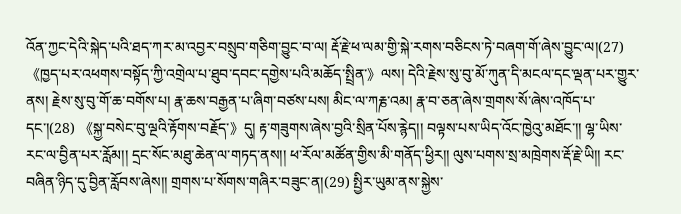འོན་ཀྱང་དེའི་སྐེད་པའི་ཐད་ཀར་མ་འབྱར་བསྲུབ་གཅིག་བྱུང་བ་ལ། རྡོ་རྗེ་ཕ་ལམ་གྱི་སྐེ་རགས་བཅིངས་ཏེ་བཞག་གོ་ཞེས་བྱུང་ལ།(27) 《ཁྱད་པར་འཕགས་བསྟོད་ཀྱི་འགྲེལ་པ་ཐུབ་དབང་དགྱེས་པའི་མཆོད་སྤྲིན་》ལས། དེའི་རྗེས་སུ་བུ་མོ་ཀུན་དི་མངལ་དང་ལྡན་པར་གྱུར་ནས། རྗེས་སུ་བུ་གོ་ཆ་བགོས་པ། རྣ་ཆས་བརྒྱན་པ་ཞིག་བཙས་པས། མིང་ལ་ཀརྞ་འམ། རྣ་བ་ཅན་ཞེས་གྲགས་སོ་ཞེས་འཁོད་པ་དང་།(28) 《སྐྱ་བསེང་བུ་ལྔའི་རྟོགས་བརྗོད་》དུ། རྟ་གཟུགས་ཞེས་བྱའི་སྲིན་པོས་རྙེད།། བལྟས་པས་ཡིད་འོང་ཁྱེའུ་མཐོང་།། ལྷ་ཡིས་རང་ལ་བྱིན་པར་རློམ།། དྲང་སོང་མཐུ་ཆེན་ལ་གཏད་ནས།། ཕ་རོལ་མཚོན་གྱིས་མི་གནོད་ཕྱིར།། ལུས་པགས་སྲ་མཁྲེགས་རྡོ་རྗེ་ཡི།། རང་བཞིན་ཉིད་དུ་བྱིན་རློབས་ཞེས།། གྲགས་པ་སོགས་གཞིར་བཟུང་ན།(29) སྤྱིར་ཡུམ་ནས་སྐྱེས་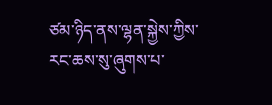ཙམ་ཉིད་ནས་ལྷན་སྐྱེས་ཀྱིས་རང་ཆས་སུ་ཞུགས་པ་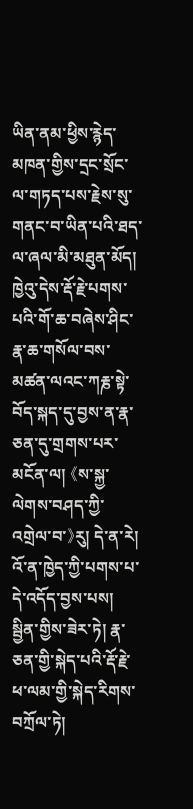ཡིན་ནམ་ཕྱིས་རྙེད་མཁན་གྱིས་དྲང་སྲོང་ལ་གཏད་པས་རྗེས་སུ་གནང་བ་ཡིན་པའི་ཐད་ལ་ཞལ་མི་མཐུན་མོད། ཁྱེའུ་དེས་རྡོ་རྗེ་པགས་པའི་གོ་ཆ་བཞེས་ཤིང་རྣ་ཆ་གསོལ་བས་མཚན་ལའང་ཀརྞ་སྟེ་བོད་སྐད་དུ་བྱས་ན་རྣ་ཅན་དུ་གྲགས་པར་མངོན་ལ། 《ས་སྐྱ་ལེགས་བཤད་ཀྱི་འགྲེལ་བ་》རུ། དེ་ན་རེ། འོ་ན་ཁྱེད་ཀྱི་པགས་པ་དེ་འདོད་བྱས་པས། སྦྱིན་གྱིས་ཟེར་ཏེ། རྣ་ཅན་གྱི་སྐེད་པའི་རྡོ་རྗེ་ཕ་ལམ་གྱི་སྐེད་རིགས་བཀྲོལ་ཏེ།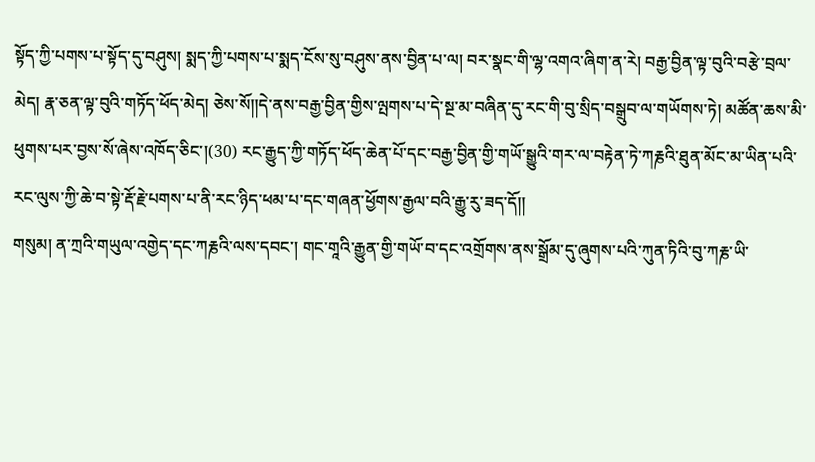སྟོད་ཀྱི་པགས་པ་སྟོད་དུ་བཤུས། སྨད་ཀྱི་པགས་པ་སྨད་ངོས་སུ་བཤུས་ནས་བྱིན་པ་ལ། བར་སྣང་གི་ལྷ་འགའ་ཞིག་ན་རེ། བརྒྱ་བྱིན་ལྟ་བུའི་བརྩེ་བྲལ་མེད། རྣ་ཅན་ལྟ་བུའི་གཏོད་ཕོད་མེད། ཅེས་སོ།།དེ་ནས་བརྒྱ་བྱིན་གྱིས་ལྤགས་པ་དེ་སྔ་མ་བཞིན་དུ་རང་གི་བུ་སྲིད་བསྒྲུབ་ལ་གཡོགས་ཏེ། མཚོན་ཆས་མི་ཕུགས་པར་བྱས་སོ་ཞེས་འཁོད་ཅིང་།(30) རང་རྒྱུད་ཀྱི་གཏོད་ཕོད་ཆེན་པོ་དང་བརྒྱ་བྱིན་གྱི་གཡོ་སྒྱུའི་གར་ལ་བརྟེན་ཏེ་ཀརྞའི་ཐུན་མོང་མ་ཡིན་པའི་རང་ལུས་ཀྱི་ཆེ་བ་སྟེ་རྡོ་རྗེ་པགས་པ་ནི་རང་ཉིད་ཕམ་པ་དང་གཞན་ཕྱོགས་རྒྱལ་བའི་རྒྱུ་རུ་ཟད་དོ།།
གསུམ། ན་ཀྲའི་གཡུལ་འགྱེད་དང་ཀརྞའི་ལས་དབང་། གང་གཱའི་རྒྱུན་གྱི་གཡོ་བ་དང་འགྲོགས་ནས་སྒྲོམ་དུ་ཞུགས་པའི་ཀུན་ཏིའི་བུ་ཀརྞ་ཡི་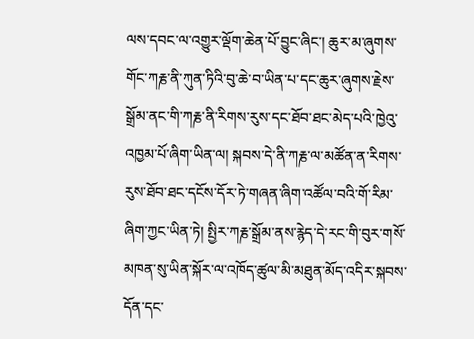ལས་དབང་ལ་འགྱུར་ལྡོག་ཆེན་པོ་བྱུང་ཞིང་། ཆུར་མ་ཞུགས་གོང་ཀརྞ་ནི་ཀུན་ཏིའི་བུ་ཆེ་བ་ཡིན་པ་དང་ཆུར་ཞུགས་རྗེས་སྒྲོམ་ནང་གི་ཀརྞ་ནི་རིགས་རུས་དང་ཐོབ་ཐང་མེད་པའི་ཁྱེའུ་འཁྱམ་པོ་ཞིག་ཡིན་ལ། སྐབས་དེ་ནི་ཀརྞ་ལ་མཚོན་ན་རིགས་རུས་ཐོབ་ཐང་དངོས་དོར་ཏེ་གཞན་ཞིག་འཚོལ་བའི་གོ་རིམ་ཞིག་ཀྱང་ཡིན་ཏེ། སྤྱིར་ཀརྞ་སྒྲོམ་ནས་རྙེད་དེ་རང་གི་བུར་གསོ་མཁན་སུ་ཡིན་སྐོར་ལ་འཁོད་ཚུལ་མི་མཐུན་མོད་འདིར་སྐབས་དོན་དང་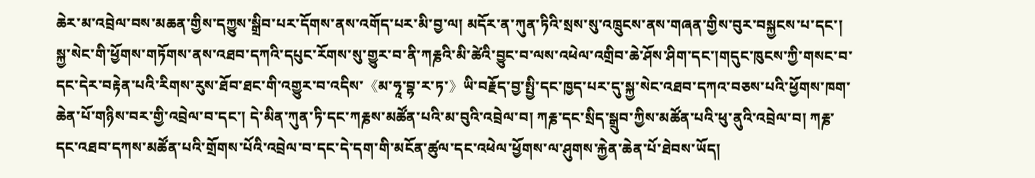ཆེར་མ་འབྲེལ་བས་མཆན་གྱིས་དཀྱུས་སྒྲིབ་པར་དོགས་ནས་འགོད་པར་མི་བྱ་ལ། མདོར་ན་ཀུན་ཏིའི་སྲས་སུ་འཁྲུངས་ནས་གཞན་གྱིས་བུར་བསྐྱངས་པ་དང་། སྐྱ་སེང་གི་ཕྱོགས་གཏོགས་ནས་འཐབ་དཀའི་དཔུང་རོགས་སུ་གྱུར་བ་ནི་ཀརྞའི་མི་ཚེའི་བྱུང་བ་ལས་འཕེལ་འགྲིབ་ཆེ་ཤོས་ཤིག་དང་།གདུང་ཁུངས་ཀྱི་གསང་བ་དང་དེར་བརྟེན་པའི་རིགས་རུས་ཐོབ་ཐང་གི་འགྱུར་བ་འདིས་《མ་ཧཱ་བྷ་ར་ཏ་》ཡི་བརྗོད་བྱ་སྤྱི་དང་ཁྱད་པར་དུ་སྐྱ་སེང་འཐབ་དཀའ་བཅས་པའི་ཕྱོགས་ཁག་ཆེན་པོ་གཉིས་བར་གྱི་འབྲེལ་བ་དང་། དེ་མིན་ཀུན་ཏི་དང་ཀརྞས་མཚོན་པའི་མ་བུའི་འབྲེལ་བ། ཀརྞ་དང་སྲིད་སྒྲུབ་ཀྱིས་མཚོན་པའི་ཕུ་ནུའི་འབྲེལ་བ། ཀརྞ་དང་འཐབ་དཀས་མཚོན་པའི་གྲོགས་པོའི་འབྲེལ་བ་དང་དེ་དག་གི་མངོན་ཚུལ་དང་འཕེལ་ཕྱོགས་ལ་ཤུགས་རྐྱེན་ཆེན་པོ་ཐེབས་ཡོད།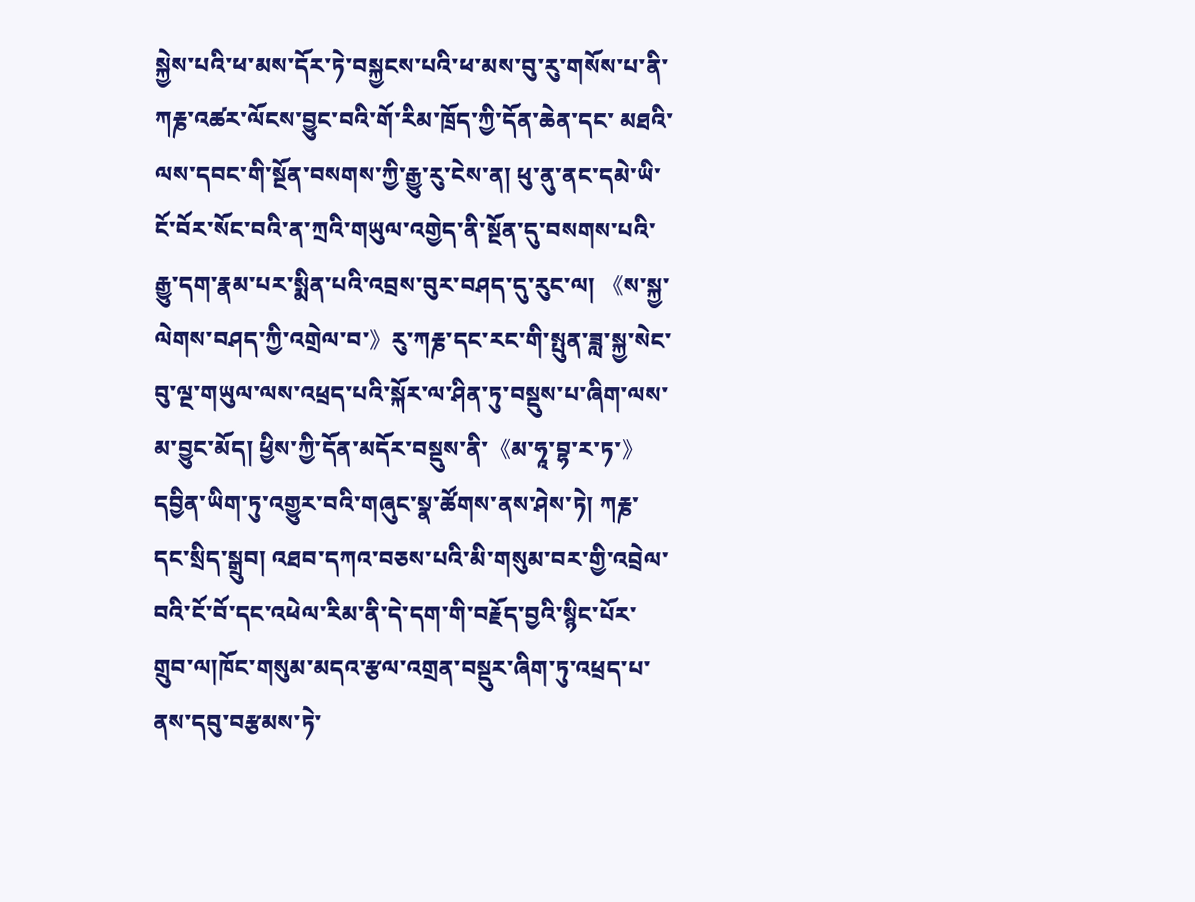སྐྱེས་པའི་ཕ་མས་དོར་ཏེ་བསྐྱངས་པའི་ཕ་མས་བུ་རུ་གསོས་པ་ནི་ཀརྞ་འཚར་ལོངས་བྱུང་བའི་གོ་རིམ་ཁྲོད་ཀྱི་དོན་ཆེན་དང་ མཐའི་ལས་དབང་གི་སྔོན་བསགས་ཀྱི་རྒྱུ་རུ་ངེས་ན། ཕུ་ནུ་ནང་དམེ་ཡི་ངོ་བོར་སོང་བའི་ན་ཀྲའི་གཡུལ་འགྱེད་ནི་སྔོན་དུ་བསགས་པའི་རྒྱུ་དག་རྣམ་པར་སྨིན་པའི་འབྲས་བུར་བཤད་དུ་རུང་ལ། 《ས་སྐྱ་ལེགས་བཤད་ཀྱི་འགྲེལ་བ་》རུ་ཀརྞ་དང་རང་གི་སྤུན་ཟླ་སྐྱ་སེང་བུ་ལྔ་གཡུལ་ལས་འཕྲད་པའི་སྐོར་ལ་ཤིན་ཏུ་བསྡུས་པ་ཞིག་ལས་མ་བྱུང་མོད། ཕྱིས་ཀྱི་དོན་མདོར་བསྡུས་ནི་《མ་ཧཱ་བྷ་ར་ཏ་》དབྱིན་ཡིག་ཏུ་འགྱུར་བའི་གཞུང་སྣ་ཚོགས་ནས་ཤེས་ཏེ། ཀརྞ་དང་སྲིད་སྒྲུབ། འཐབ་དཀའ་བཅས་པའི་མི་གསུམ་བར་གྱི་འབྲེལ་བའི་ངོ་བོ་དང་འཕེལ་རིམ་ནི་དེ་དག་གི་བརྗོད་བྱའི་སྙིང་པོར་གྲུབ་ལ།ཁོང་གསུམ་མདའ་རྩལ་འགྲན་བསྡུར་ཞིག་ཏུ་འཕྲད་པ་ནས་དབུ་བརྩམས་ཏེ་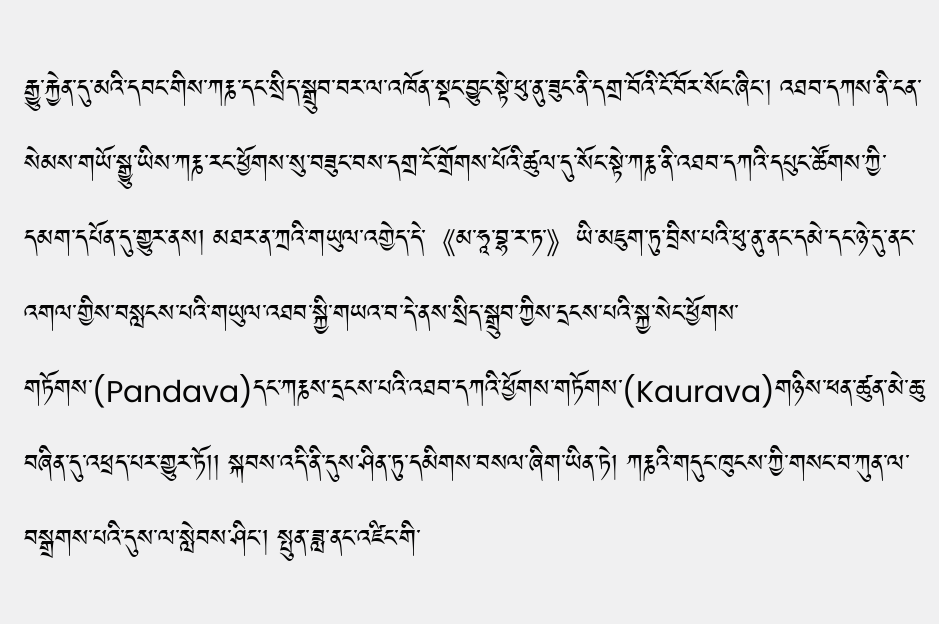རྒྱུ་རྐྱེན་དུ་མའི་དབང་གིས་ཀརྞ་དང་སྲིད་སྒྲུབ་བར་ལ་འཁོན་སྡང་བྱུང་སྟེ་ཕུ་ནུ་ཟུང་ནི་དགྲ་བོའི་ངོ་བོར་སོང་ཞིང་། འཐབ་དཀས་ནི་ངན་སེམས་གཡོ་སྒྱུ་ཡིས་ཀརྞ་རང་ཕྱོགས་སུ་བཟུང་བས་དགྲ་ངོ་གྲོགས་པོའི་ཚུལ་དུ་སོང་སྟེ་ཀརྞ་ནི་འཐབ་དཀའི་དཔུང་ཚོགས་ཀྱི་དམག་དཔོན་དུ་གྱུར་ནས། མཐར་ན་ཀྲའི་གཡུལ་འགྱེད་དེ་《མ་ཧཱ་བྷ་ར་ཏ་》ཡི་མཇུག་ཏུ་བྲིས་པའི་ཕུ་ནུ་ནང་དམེ་དང་ཉེ་དུ་ནང་འགལ་གྱིས་བསླངས་པའི་གཡུལ་འཐབ་སྐྱི་གཡའ་བ་དེ་ནས་སྲིད་སྒྲུབ་ཀྱིས་དྲངས་པའི་སྐྱ་སེང་ཕྱོགས་གཏོགས་(Pandava)དང་ཀརྞས་དྲངས་པའི་འཐབ་དཀའི་ཕྱོགས་གཏོགས་(Kaurava)གཉིས་ཕན་ཚུན་མེ་ཆུ་བཞིན་དུ་འཕྲད་པར་གྱུར་ཏོ།། སྐབས་འདི་ནི་དུས་ཤིན་ཏུ་དམིགས་བསལ་ཞིག་ཡིན་ཏེ། ཀརྞའི་གདུང་ཁུངས་ཀྱི་གསང་བ་ཀུན་ལ་བསྒྲགས་པའི་དུས་ལ་སླེབས་ཤིང་། སྤུན་ཟླ་ནང་འཛིང་གི་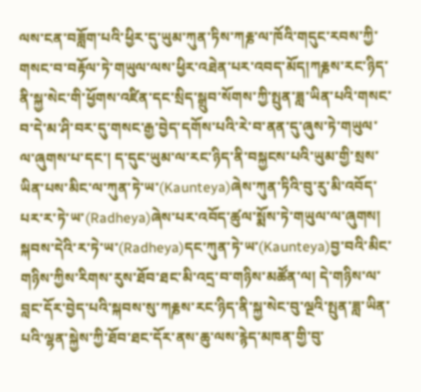ལས་ངན་བཟློག་པའི་ཕྱིར་དུ་ཡུམ་ཀུན་ཏིས་ཀརྞ་ལ་ཁོའི་གདུང་རབས་ཀྱི་གསང་བ་བརྟོལ་ཏེ་གཡུལ་ལས་ཕྱིར་འཐེན་པར་འབད་མོད།ཀརྞས་རང་ཉིད་ནི་སྐྱ་སེང་གི་ཕྱོགས་འཛིན་དང་སྲིད་སྒྲུབ་སོགས་ཀྱི་སྤུན་ཟླ་ཡིན་པའི་གསང་བ་དེ་མ་ཤི་བར་དུ་གསང་རྒྱ་བྱེད་དགོས་པའི་རེ་བ་ནན་དུ་ཞུས་ཏེ་གཡུལ་ལ་ཞུགས་པ་དང་། ད་དུང་ཡུམ་ལ་རང་ཉིད་ནི་བསྐྱངས་པའི་ཡུམ་གྱི་སྲས་ཡིན་པས་མིང་ལ་ཀུན་ཏེ་ཡ་(Kaunteya)ཞེས་ཀུན་ཏིའི་བུ་རུ་མི་འབོད་པར་ར་ཏེ་ཡ་(Radheya)ཞེས་པར་འབོད་ཚུལ་སྨོས་ཏེ་གཡུལ་ལ་ཞུགས། སྐབས་དེའི་ར་ཏེ་ཡ་(Radheya)དང་ཀུན་ཏེ་ཡ་(Kaunteya)བྱ་བའི་མིང་གཉིས་ཀྱིས་རིགས་རུས་ཐོབ་ཐང་མི་འདྲ་བ་གཉིས་མཚོན་ལ། དེ་གཉིས་ལ་བླང་དོར་བྱེད་པའི་སྐབས་སུ་ཀརྞས་རང་ཉིད་ནི་སྐྱ་སེང་བུ་ལྔའི་སྤུན་ཟླ་ཡིན་པའི་ལྷན་སྐྱེས་ཀྱི་ཐོབ་ཐང་དོར་ནས་ཆུ་ལས་རྙེད་མཁན་གྱི་བུ་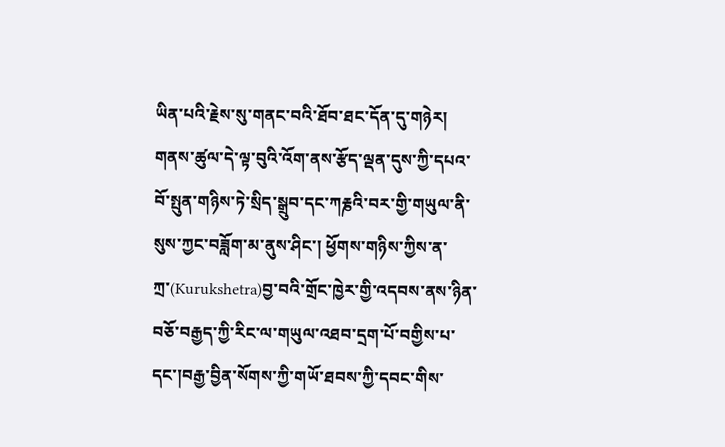ཡིན་པའི་རྗེས་སུ་གནང་བའི་ཐོབ་ཐང་དོན་དུ་གཉེར། གནས་ཚུལ་དེ་ལྟ་བུའི་འོག་ནས་རྩོད་ལྡན་དུས་ཀྱི་དཔའ་བོ་སྤུན་གཉིས་ཏེ་སྲིད་སྒྲུབ་དང་ཀརྞའི་བར་གྱི་གཡུལ་ནི་སུས་ཀྱང་བཟློག་མ་ནུས་ཤིང་། ཕྱོགས་གཉིས་ཀྱིས་ན་ཀྲ་(Kurukshetra)བྱ་བའི་གྲོང་ཁྱེར་གྱི་འདབས་ནས་ཉིན་བཅོ་བརྒྱད་ཀྱི་རིང་ལ་གཡུལ་འཐབ་དྲག་པོ་བགྱིས་པ་དང་།བརྒྱ་བྱིན་སོགས་ཀྱི་གཡོ་ཐབས་ཀྱི་དབང་གིས་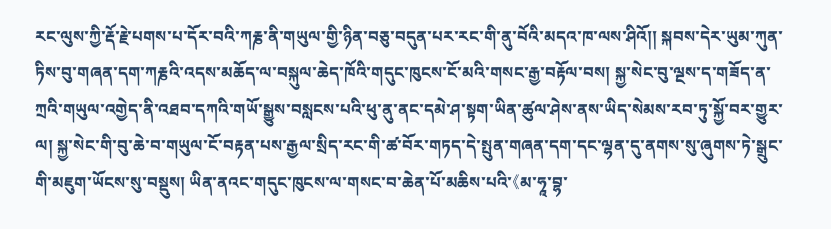རང་ལུས་ཀྱི་རྡོ་རྗེ་པགས་པ་དོར་བའི་ཀརྞ་ནི་གཡུལ་གྱི་ཉིན་བཅུ་བདུན་པར་རང་གི་ནུ་བོའི་མདའ་ཁ་ལས་ཤིའོ།། སྐབས་དེར་ཡུམ་ཀུན་ཏིས་བུ་གཞན་དག་ཀརྞའི་འདས་མཆོད་ལ་བསྐུལ་ཆེད་ཁོའི་གདུང་ཁུངས་ངོ་མའི་གསང་རྒྱ་བརྟོལ་བས། སྐྱ་སེང་བུ་ལྔས་ད་གཟོད་ན་ཀྲའི་གཡུལ་འགྱེད་ནི་འཐབ་དཀའི་གཡོ་སྒྱུས་བསླངས་པའི་ཕུ་ནུ་ནང་དམེ་ཤ་སྟག་ཡིན་ཚུལ་ཤེས་ནས་ཡིད་སེམས་རབ་ཏུ་སྐྱོ་བར་གྱུར་ལ། སྐྱ་སེང་གི་བུ་ཆེ་བ་གཡུལ་ངོ་བརྟན་པས་རྒྱལ་སྲིད་རང་གི་ཚ་བོར་གཏད་དེ་སྤུན་གཞན་དག་དང་ལྷན་དུ་ནགས་སུ་ཞུགས་ཏེ་སྒྲུང་གི་མཇུག་ཡོངས་སུ་བསྡུས། ཡིན་ནའང་གདུང་ཁུངས་ལ་གསང་བ་ཆེན་པོ་མཆིས་པའི་《མ་ཧཱ་བྷ་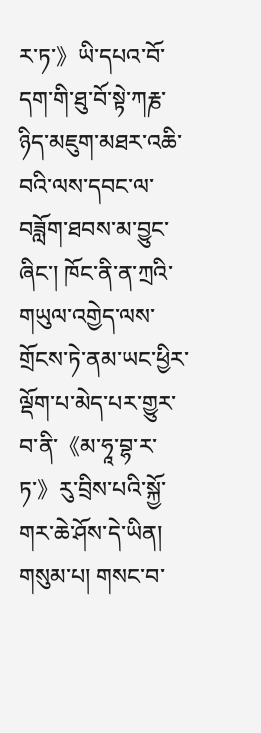ར་ཏ་》ཡི་དཔའ་བོ་དག་གི་ཐུ་བོ་སྟེ་ཀརྞ་ཉིད་མཇུག་མཐར་འཆི་བའི་ལས་དབང་ལ་བཟློག་ཐབས་མ་བྱུང་ཞིང་། ཁོང་ནི་ན་ཀྲའི་གཡུལ་འགྱེད་ལས་གྲོངས་ཏེ་ནམ་ཡང་ཕྱིར་ལྡོག་པ་མེད་པར་གྱུར་བ་ནི་《མ་ཧཱ་བྷ་ར་ཏ་》རུ་བྲིས་པའི་སྐྱོ་གར་ཆེ་ཤོས་དེ་ཡིན།
གསུམ་པ། གསང་བ་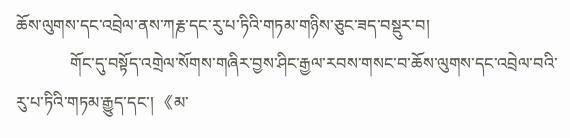ཆོས་ལུགས་དང་འབྲེལ་ནས་ཀརྞ་དང་རུ་པ་ཏིའི་གཏམ་གཉིས་ཅུང་ཟད་བསྡུར་བ།
             གོང་དུ་བསྟོད་འགྲེལ་སོགས་གཞིར་བྱས་ཤིང་རྒྱལ་རབས་གསང་བ་ཆོས་ལུགས་དང་འབྲེལ་བའི་རུ་པ་ཏིའི་གཏམ་རྒྱུད་དང་། 《མ་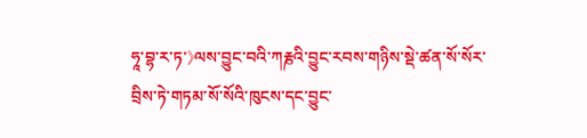ཧཱ་བྷ་ར་ཏ་》ལས་བྱུང་བའི་ཀརྞའི་བྱུང་རབས་གཉིས་སྡེ་ཚན་སོ་སོར་བྲིས་ཏེ་གཏམ་སོ་སོའི་ཁུངས་དང་བྱུང་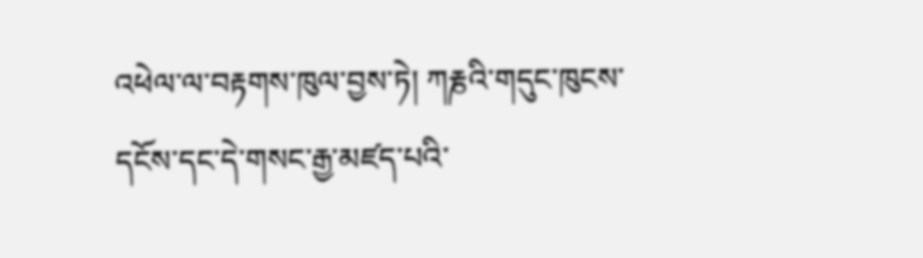འཕེལ་ལ་བརྟགས་ཁུལ་བྱས་ཏེ། ཀརྞའི་གདུང་ཁུངས་དངོས་དང་དེ་གསང་རྒྱ་མཛད་པའི་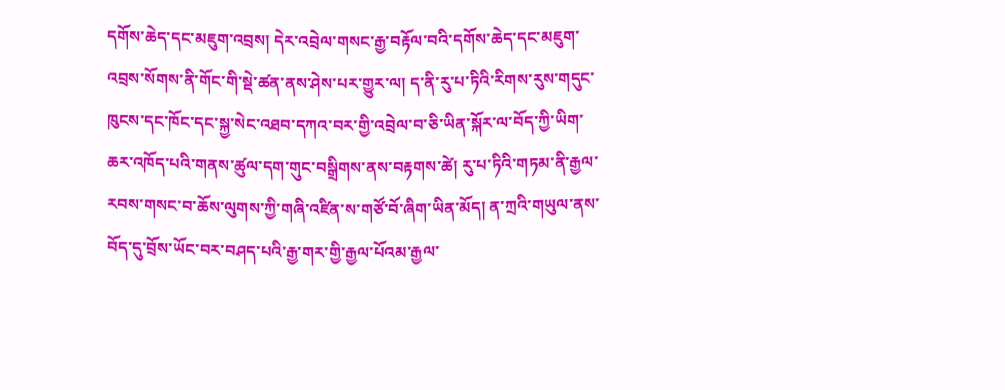དགོས་ཆེད་དང་མཇུག་འབྲས། དེར་འབྲེལ་གསང་རྒྱ་བརྟོལ་བའི་དགོས་ཆེད་དང་མཇུག་འབྲས་སོགས་ནི་གོང་གི་སྡེ་ཚན་ནས་ཤེས་པར་གྱུར་ལ། ད་ནི་རུ་པ་ཏིའི་རིགས་རུས་གདུང་ཁུངས་དང་ཁོང་དང་སྐྱ་སེང་འཐབ་དཀའ་བར་གྱི་འབྲེལ་བ་ཅི་ཡིན་སྐོར་ལ་བོད་ཀྱི་ཡིག་ཆར་འཁོད་པའི་གནས་ཚུལ་དག་གུང་བསྒྲིགས་ནས་བརྟགས་ཚེ། རུ་པ་ཏིའི་གཏམ་ནི་རྒྱལ་རབས་གསང་བ་ཆོས་ལུགས་ཀྱི་གཞི་འཛིན་ས་གཙོ་བོ་ཞིག་ཡིན་མོད། ན་ཀྲའི་གཡུལ་ནས་བོད་དུ་བྲོས་ཡོང་བར་བཤད་པའི་རྒྱ་གར་གྱི་རྒྱལ་པོའམ་རྒྱལ་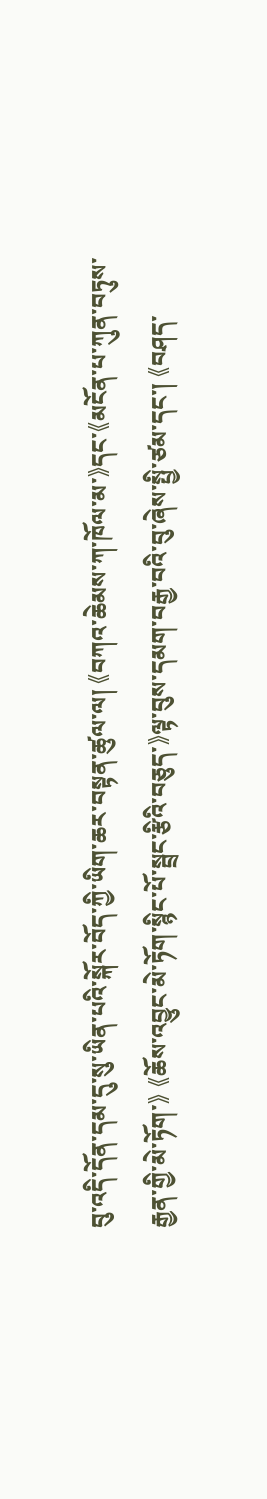བུ་འདི་དོན་དམ་དུ་སུ་ཡིན་པའི་སྐོར་བོད་ཀྱི་ཡིག་ཆར་བསྟན་ཚུལ་ལ། 《བཀའ་ཆེམས་ཀ་ཁོལ་མ་》དང་《མངོན་པ་ཀུན་བཏུས་རྒྱན་གྱི་མེ་ཏོག་》 《ཆོས་འབྱུང་མེ་ཏོག་སྙིང་པོ་སྦྲང་རྩིའི་བཅུད་》ལྟ་བུས་དམག་བརྒྱ་བའི་བུ་ཞེས་སྤྱི་ཙམ་དང་། 《བཤད་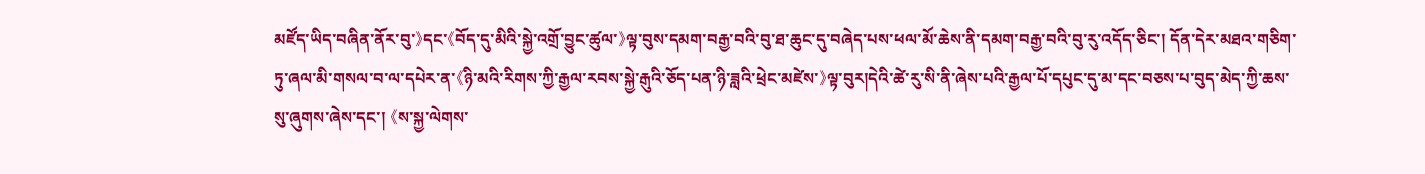མཛོད་ཡིད་བཞིན་ནོར་བུ་》དང་《བོད་དུ་མིའི་སྐྱེ་འགྲོ་བྱུང་ཚུལ་》ལྟ་བུས་དམག་བརྒྱ་བའི་བུ་ཐ་ཆུང་དུ་བཞེད་པས་ཕལ་མོ་ཆེས་ནི་དམག་བརྒྱ་བའི་བུ་རུ་འདོད་ཅིང་། དོན་དེར་མཐའ་གཅིག་ཏུ་ཞལ་མི་གསལ་བ་ལ་དཔེར་ན་《ཉི་མའི་རིགས་ཀྱི་རྒྱལ་རབས་སྐྱེ་རྒུའི་ཅོད་པན་ཉི་ཟླའི་ཕྲེང་མཛེས་》ལྟ་བུར།དེའི་ཚེ་རུ་སི་ནི་ཞེས་པའི་རྒྱལ་པོ་དཔུང་དུ་མ་དང་བཅས་པ་བུད་མེད་ཀྱི་ཆས་སུ་ཞུགས་ཞེས་དང་། 《ས་སྐྱ་ལེགས་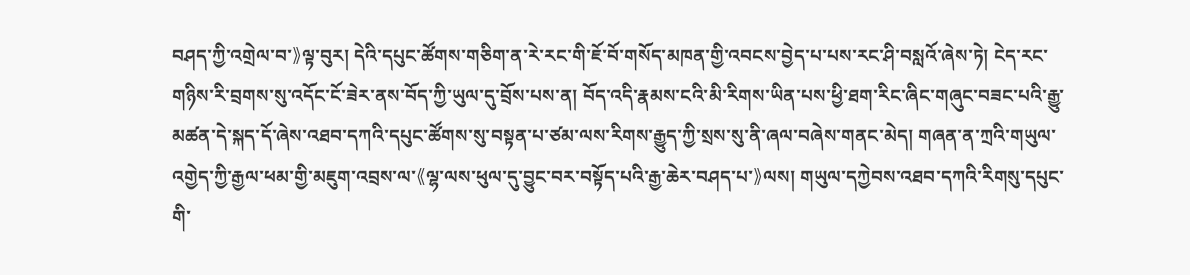བཤད་ཀྱི་འགྲེལ་བ་》ལྟ་བུར། དེའི་དཔུང་ཚོགས་གཅིག་ན་རེ་རང་གི་ཇོ་བོ་གསོད་མཁན་གྱི་འབངས་བྱེད་པ་པས་རང་ཤི་བསླའོ་ཞེས་ཏེ། ངེད་རང་གཉིས་རི་བྲགས་སུ་འདོང་ངོ་ཟེར་ནས་བོད་ཀྱི་ཡུལ་དུ་བྲོས་པས་ན། བོད་འདི་རྣམས་ངའི་མི་རིགས་ཡིན་པས་ཕྱི་ཐག་རིང་ཞིང་གཞུང་བཟང་པའི་རྒྱུ་མཚན་དེ་སྐད་དོ་ཞེས་འཐབ་དཀའི་དཔུང་ཚོགས་སུ་བསྟན་པ་ཙམ་ལས་རིགས་རྒྱུད་ཀྱི་སྲས་སུ་ནི་ཞལ་བཞེས་གནང་མེད། གཞན་ན་ཀྲའི་གཡུལ་འགྱེད་ཀྱི་རྒྱལ་ཕམ་གྱི་མཇུག་འབྲས་ལ་《ལྷ་ལས་ཕུལ་དུ་བྱུང་བར་བསྟོད་པའི་རྒྱ་ཆེར་བཤད་པ་》ལས། གཡུལ་དཀྱེབས་འཐབ་དཀའི་རིགསུ་དཔུང་གི་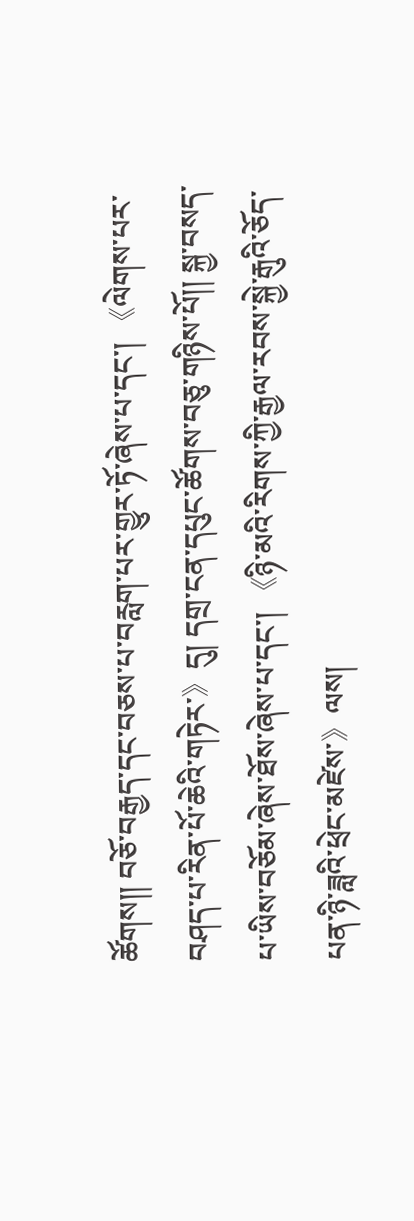ཚོགས།། བཅོ་བརྒྱད་དང་བཅས་པ་བརླག་པར་གྱུར་ཏོ་ཞེས་པ་དང་། 《ལེགས་པར་བཤད་པ་རིན་པོ་ཆེའི་གཏེར་》དུ། དགྲ་ངན་དཔུང་ཚོགས་བཅུ་གཉིས་པོ།། སྐྱ་བསད་པ་ཡིས་བཅོམ་ཞེས་ཐོས་ཞེས་པ་དང་། 《ཉི་མའི་རིགས་ཀྱི་རྒྱལ་རབས་སྐྱེ་རྒུའི་ཅོད་པན་ཉི་ཟླའི་ཕྲེང་མཛེས་》ལས།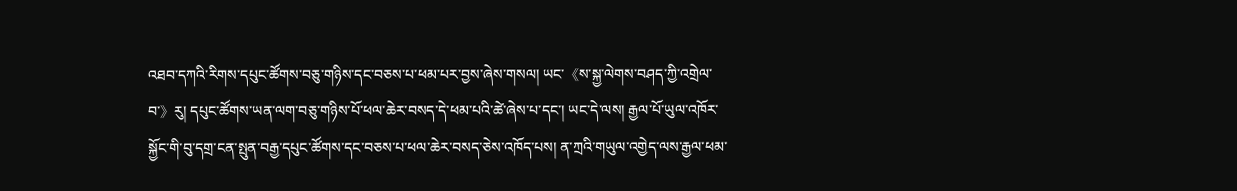འཐབ་དཀའི་རིགས་དཔུང་ཚོགས་བཅུ་གཉིས་དང་བཅས་པ་ཕམ་པར་བྱས་ཞེས་གསལ། ཡང་《ས་སྐྱ་ལེགས་བཤད་ཀྱི་འགྲེལ་བ་》རུ། དཔུང་ཚོགས་ཡན་ལག་བཅུ་གཉིས་པོ་ཕལ་ཆེར་བསད་དེ་ཕམ་པའི་ཚེ་ཞེས་པ་དང་། ཡང་དེ་ལས། རྒྱལ་པོ་ཡུལ་འཁོར་སྐྱོང་གི་བུ་དགྲ་ངན་སྤུན་བརྒྱ་དཔུང་ཚོགས་དང་བཅས་པ་ཕལ་ཆེར་བསད་ཅེས་འཁོད་པས། ན་ཀྲའི་གཡུལ་འགྱེད་ལས་རྒྱལ་ཕམ་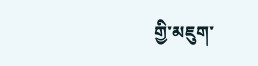གྱི་མཇུག་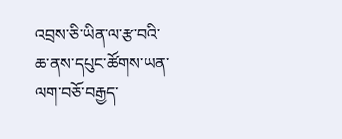འབྲས་ཅི་ཡིན་ལ་རྩ་བའི་ཆ་ནས་དཔུང་ཚོགས་ཡན་ལག་བཅོ་བརྒྱད་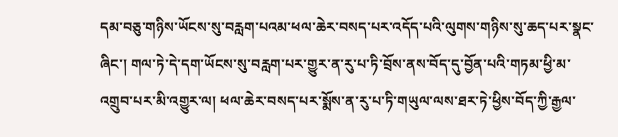དམ་བཅུ་གཉིས་ཡོངས་སུ་བརླག་པའམ་ཕལ་ཆེར་བསད་པར་འདོད་པའི་ལུགས་གཉིས་སུ་ཆད་པར་སྣང་ཞིང་། གལ་ཏེ་དེ་དག་ཡོངས་སུ་བརླག་པར་གྱུར་ན་རུ་པ་ཏི་བྲོས་ནས་བོད་དུ་བྱོན་པའི་གཏམ་ཕྱི་མ་འགྲུབ་པར་མི་འགྱུར་ལ། ཕལ་ཆེར་བསད་པར་སྨོས་ན་རུ་པ་ཏི་གཡུལ་ལས་ཐར་ཏེ་ཕྱིས་བོད་ཀྱི་རྒྱལ་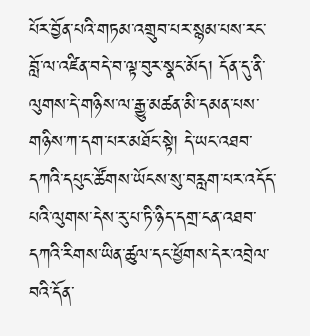པོར་བྱོན་པའི་གཏམ་འགྲུབ་པར་སྙམ་པས་རང་བློ་ལ་འཛིན་བདེ་བ་ལྟ་བུར་སྣང་མོད། དོན་དུ་ནི་ལུགས་དེ་གཉིས་ལ་རྒྱུ་མཚན་མི་དམན་པས་གཉིས་ཀ་དག་པར་མཐོང་སྟེ། དེ་ཡང་འཐབ་དཀའི་དཔུང་ཚོགས་ཡོངས་སུ་བརླག་པར་འདོད་པའི་ལུགས་དེས་རུ་པ་ཏི་ཉིད་དགྲ་ངན་འཐབ་དཀའི་རིགས་ཡིན་ཚུལ་དང་ཕྱོགས་དེར་འབྲེལ་བའི་དོན་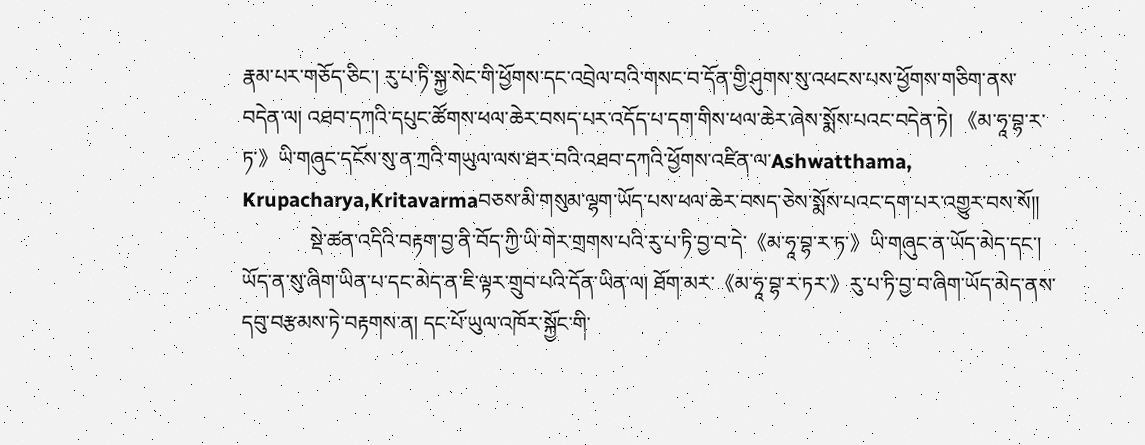རྣམ་པར་གཅོད་ཅིང་། རུ་པ་ཏི་སྐྱ་སེང་གི་ཕྱོགས་དང་འབྲེལ་བའི་གསང་བ་དོན་གྱི་ཤུགས་སུ་འཕངས་པས་ཕྱོགས་གཅིག་ནས་བདེན་ལ། འཐབ་དཀའི་དཔུང་ཚོགས་ཕལ་ཆེར་བསད་པར་འདོད་པ་དག་གིས་ཕལ་ཆེར་ཞེས་སྨོས་པའང་བདེན་ཏེ། 《མ་ཧཱ་བྷ་ར་ཏ་》ཡི་གཞུང་དངོས་སུ་ན་ཀྲའི་གཡུལ་ལས་ཐར་བའི་འཐབ་དཀའི་ཕྱོགས་འཛིན་ལ་Ashwatthama, Krupacharya,Kritavarmaབཅས་མི་གསུམ་ལྷག་ཡོད་པས་ཕལ་ཆེར་བསད་ཅེས་སྨོས་པའང་དག་པར་འགྱུར་བས་སོ།།
             སྡེ་ཚན་འདིའི་བརྟག་བྱ་ནི་བོད་ཀྱི་ཡི་གེར་གྲགས་པའི་རུ་པ་ཏི་བྱ་བ་དེ་《མ་ཧཱ་བྷ་ར་ཏ་》ཡི་གཞུང་ན་ཡོད་མེད་དང་། ཡོད་ན་སུ་ཞིག་ཡིན་པ་དང་མེད་ན་ཇི་ལྟར་གྲུབ་པའི་དོན་ཡིན་ལ། ཐོག་མར་《མ་ཧཱ་བྷ་ར་ཏར་》རུ་པ་ཏི་བྱ་བ་ཞིག་ཡོད་མེད་ནས་དབུ་བརྩམས་ཏེ་བརྟགས་ན། དང་པོ་ཡུལ་འཁོར་སྐྱོང་གི་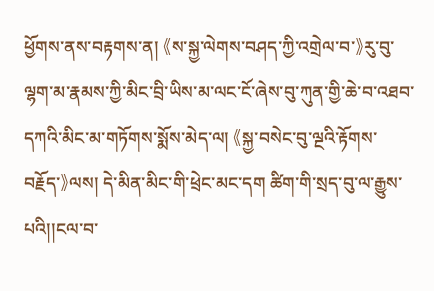ཕྱོགས་ནས་བརྟགས་ན། 《ས་སྐྱ་ལེགས་བཤད་ཀྱི་འགྲེལ་བ་》རུ་བུ་ལྷག་མ་རྣམས་ཀྱི་མིང་བྲི་ཡིས་མ་ལང་ངོ་ཞེས་བུ་ཀུན་གྱི་ཆེ་བ་འཐབ་དཀའི་མིང་མ་གཏོགས་སྨོས་མེད་ལ། 《སྐྱ་བསེང་བུ་ལྔའི་རྟོགས་བརྗོད་》ལས། དེ་མིན་མིང་གི་ཕྲེང་མང་དག ཚིག་གི་སྲད་བུ་ལ་རྒྱུས་པའི།།ངལ་བ་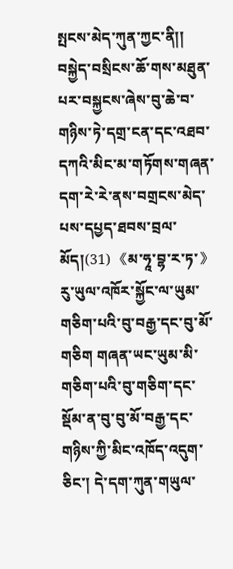སྤངས་མེད་ཀུན་ཀྱང་ནི།། བསྐྱེད་བསྲིངས་ཆོ་གས་མཐུན་པར་བསྐྱངས་ཞེས་བུ་ཆེ་བ་གཉིས་ཏེ་དགྲ་ངན་དང་འཐབ་དཀའི་མིང་མ་གཏོགས་གཞན་དག་རེ་རེ་ནས་བགྲངས་མེད་པས་དཔྱད་ཐབས་བྲལ་མོད།(31) 《མ་ཧཱ་བྷ་ར་ཏ་》 རུ་ཡུལ་འཁོར་སྐྱོང་ལ་ཡུམ་གཅིག་པའི་བུ་བརྒྱ་དང་བུ་མོ་གཅིག གཞན་ཡང་ཡུམ་མི་གཅིག་པའི་བུ་གཅིག་དང་སྡོམ་ན་བུ་བུ་མོ་བརྒྱ་དང་གཉིས་ཀྱི་མིང་འཁོད་འདུག་ཅིང་། དེ་དག་ཀུན་གཡུལ་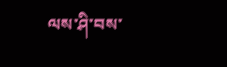ལས་ཤི་བས་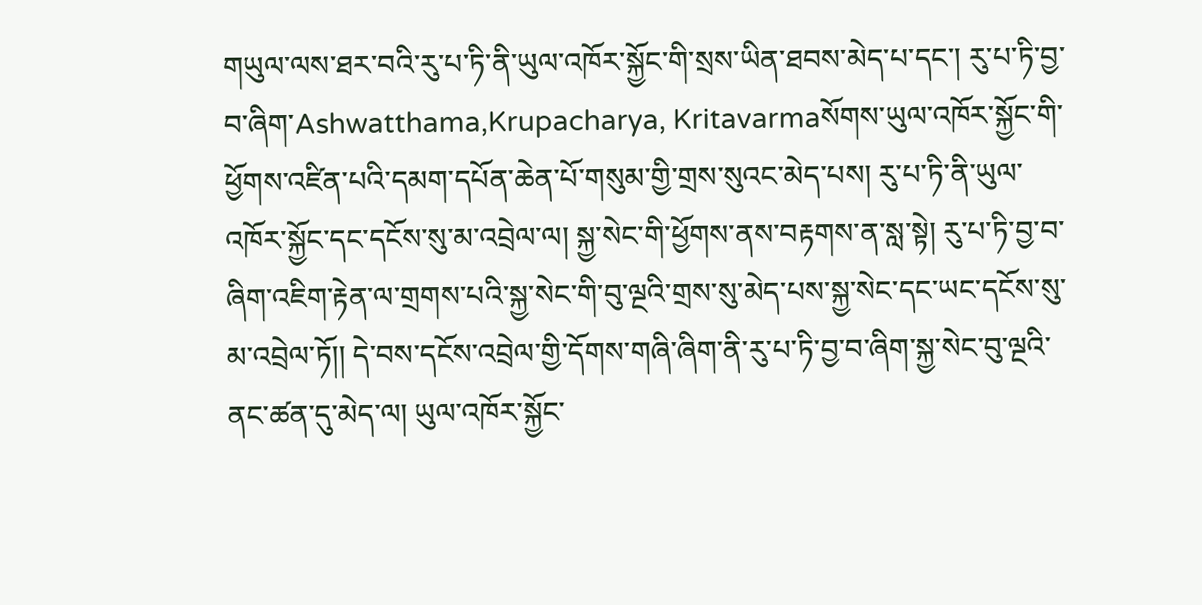གཡུལ་ལས་ཐར་བའི་རུ་པ་ཏི་ནི་ཡུལ་འཁོར་སྐྱོང་གི་སྲས་ཡིན་ཐབས་མེད་པ་དང་། རུ་པ་ཏི་བྱ་བ་ཞིག་Ashwatthama,Krupacharya, Kritavarmaསོགས་ཡུལ་འཁོར་སྐྱོང་གི་ཕྱོགས་འཛིན་པའི་དམག་དཔོན་ཆེན་པོ་གསུམ་གྱི་གྲས་སུའང་མེད་པས། རུ་པ་ཏི་ནི་ཡུལ་འཁོར་སྐྱོང་དང་དངོས་སུ་མ་འབྲེལ་ལ། སྐྱ་སེང་གི་ཕྱོགས་ནས་བརྟགས་ན་སླ་སྟེ། རུ་པ་ཏི་བྱ་བ་ཞིག་འཇིག་རྟེན་ལ་གྲགས་པའི་སྐྱ་སེང་གི་བུ་ལྔའི་གྲས་སུ་མེད་པས་སྐྱ་སེང་དང་ཡང་དངོས་སུ་མ་འབྲེལ་ཏོ།། དེ་བས་དངོས་འབྲེལ་གྱི་དོགས་གཞི་ཞིག་ནི་རུ་པ་ཏི་བྱ་བ་ཞིག་སྐྱ་སེང་བུ་ལྔའི་ནང་ཚན་དུ་མེད་ལ། ཡུལ་འཁོར་སྐྱོང་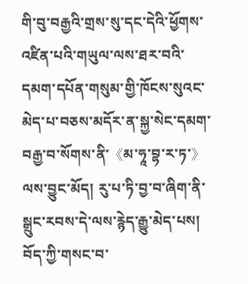གི་བུ་བརྒྱའི་གྲས་སུ་དང་དེའི་ཕྱོགས་འཛིན་པའི་གཡུལ་ལས་ཐར་བའི་དམག་དཔོན་གསུམ་གྱི་ཁོངས་སུའང་མེད་པ་བཅས་མདོར་ན་སྐྱ་སེང་དམག་བརྒྱ་བ་སོགས་ནི་《མ་ཧཱ་བྷ་ར་ཏ་》ལས་བྱུང་མོད། རུ་པ་ཏི་བྱ་བ་ཞིག་ནི་སྒྲུང་རབས་དེ་ལས་རྙེད་རྒྱུ་མེད་པས། བོད་ཀྱི་གསང་བ་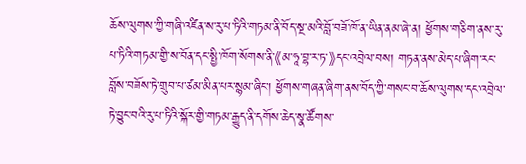ཆོས་ལུགས་ཀྱི་གཞི་འཛིན་ས་རུ་པ་ཏིའི་གཏམ་ནི་བོད་སྔ་མའི་བློ་བཟོ་ཁོ་ན་ཡིན་ནམ་ཞེ་ན། ཕྱོགས་གཅིག་ནས་རུ་པ་ཏིའི་གཏམ་གྱི་ས་བོན་དང་སྤྱི་ཁོག་སོགས་ནི་《མ་ཧཱ་བྷ་ར་ཏ་》དང་འབྲེལ་བས། གཏན་ནས་མེད་པ་ཞིག་རང་བློས་བཟོས་ཏེ་གྲུབ་པ་ཙམ་མིན་པར་སྙམ་ཞིང་། ཕྱོགས་གཞན་ཞིག་ནས་བོད་ཀྱི་གསང་བ་ཆོས་ལུགས་དང་འབྲེལ་ཏེ་བྱུང་བའི་རུ་པ་ཏིའི་སྐོར་གྱི་གཏམ་རྒྱུད་ནི་དགོས་ཆེད་སྣ་ཚོགས་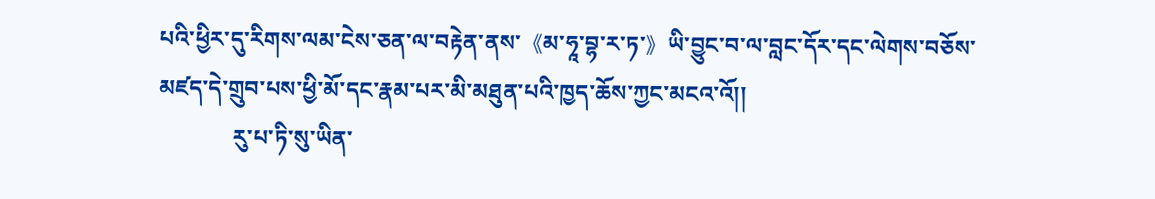པའི་ཕྱིར་དུ་རིགས་ལམ་ངེས་ཅན་ལ་བརྟེན་ནས་《མ་ཧཱ་བྷ་ར་ཏ་》ཡི་བྱུང་བ་ལ་བླང་དོར་དང་ལེགས་བཅོས་མཛད་དེ་གྲུབ་པས་ཕྱི་མོ་དང་རྣམ་པར་མི་མཐུན་པའི་ཁྱད་ཆོས་ཀྱང་མངའ་འོ།།
             རུ་པ་ཏི་སུ་ཡིན་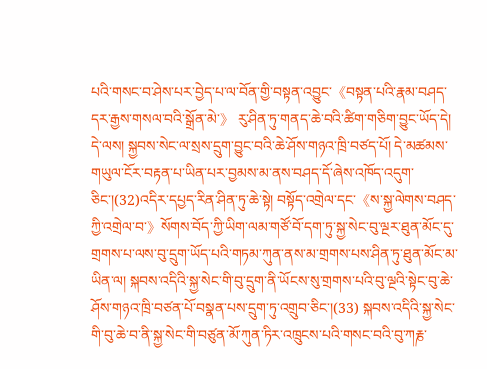པའི་གསང་བ་ཤེས་པར་བྱེད་པ་ལ་བོན་གྱི་བསྟན་འབྱུང་《བསྟན་པའི་རྣམ་བཤད་དར་རྒྱས་གསལ་བའི་སྒྲོན་མེ་》 རུ་ཤིན་ཏུ་གནད་ཆེ་བའི་ཚིག་གཅིག་བྱུང་ཡོད་དེ། དེ་ལས། སྐྱབས་སེང་ལ་སྲས་དྲུག་བྱུང་བའི་ཆེ་ཤོས་གཉའ་ཁྲི་བཙད་པོ། དེ་མཚམས་གཡུལ་ངོར་བརྟན་པ་ཡིན་པར་བྱམས་མ་ནས་བཤད་དོ་ཞེས་འཁོད་འདུག་ཅིང་།(32)འདིར་དཔྱད་རིན་ཤིན་ཏུ་ཆེ་སྟེ། བསྟོད་འགྲེལ་དང་《ས་སྐྱ་ལེགས་བཤད་ཀྱི་འགྲེལ་བ་》སོགས་བོད་ཀྱི་ཡིག་ལམ་གཙོ་བོ་དག་ཏུ་སྐྱ་སེང་བུ་ལྔར་ཐུན་མོང་དུ་གྲགས་པ་ལས་བུ་དྲུག་ཡོད་པའི་གཏམ་ཀུན་ནས་མ་གྲགས་པས་ཤིན་ཏུ་ཐུན་མོང་མ་ཡིན་ལ། སྐབས་འདིའི་སྐྱ་སེང་གི་བུ་དྲུག་ནི་ཡོངས་སུ་གྲགས་པའི་བུ་ལྔའི་སྟེང་བུ་ཆེ་ཤོས་གཉའ་ཁྲི་བཙན་པོ་བསྣན་པས་དྲུག་ཏུ་འགྲུབ་ཅིང་།(33) སྐབས་འདིའི་སྐྱ་སེང་གི་བུ་ཆེ་བ་ནི་སྐྱ་སེང་གི་བཙུན་མོ་ཀུན་ཏིར་འཁྲུངས་པའི་གསང་བའི་བུ་ཀརྞ་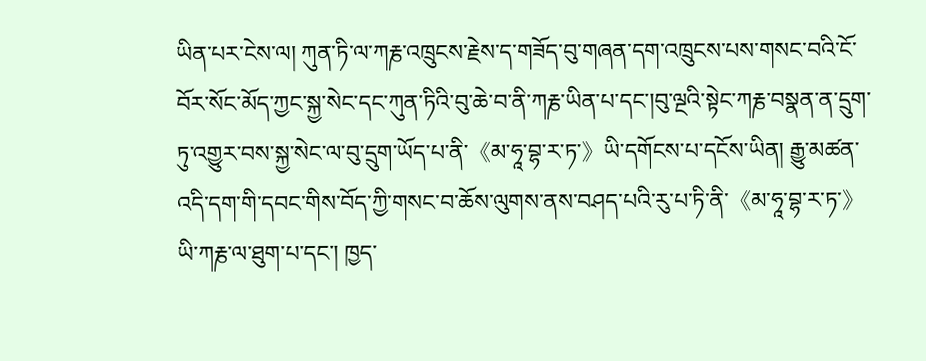ཡིན་པར་ངེས་ལ། ཀུན་ཏི་ལ་ཀརྞ་འཁྲུངས་རྗེས་ད་གཟོད་བུ་གཞན་དག་འཁྲུངས་པས་གསང་བའི་ངོ་བོར་སོང་མོད་ཀྱང་སྐྱ་སེང་དང་ཀུན་ཏིའི་བུ་ཆེ་བ་ནི་ཀརྞ་ཡིན་པ་དང་།བུ་ལྔའི་སྟེང་ཀརྞ་བསྣན་ན་དྲུག་ཏུ་འགྱུར་བས་སྐྱ་སེང་ལ་བུ་དྲུག་ཡོད་པ་ནི་《མ་ཧཱ་བྷ་ར་ཏ་》ཡི་དགོངས་པ་དངོས་ཡིན། རྒྱུ་མཚན་འདི་དག་གི་དབང་གིས་བོད་ཀྱི་གསང་བ་ཆོས་ལུགས་ནས་བཤད་པའི་རུ་པ་ཏི་ནི་《མ་ཧཱ་བྷ་ར་ཏ་》ཡི་ཀརྞ་ལ་ཐུག་པ་དང་། ཁྱད་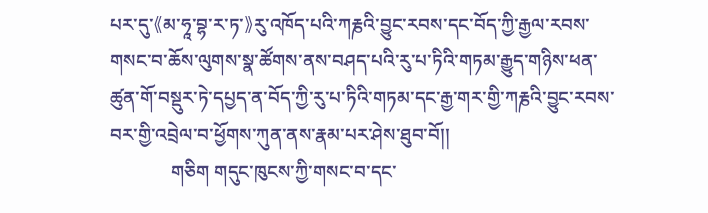པར་དུ་《མ་ཧཱ་བྷ་ར་ཏ་》རུ་འཁོད་པའི་ཀརྞའི་བྱུང་རབས་དང་བོད་ཀྱི་རྒྱལ་རབས་གསང་བ་ཆོས་ལུགས་སྣ་ཚོགས་ནས་བཤད་པའི་རུ་པ་ཏིའི་གཏམ་རྒྱུད་གཉིས་ཕན་ཚུན་གོ་བསྡུར་ཏེ་དཔྱད་ན་བོད་ཀྱི་རུ་པ་ཏིའི་གཏམ་དང་རྒྱ་གར་གྱི་ཀརྞའི་བྱུང་རབས་བར་གྱི་འབྲེལ་བ་ཕྱོགས་ཀུན་ནས་རྣམ་པར་ཤེས་ཐུབ་བོ།།
             གཅིག གདུང་ཁུངས་ཀྱི་གསང་བ་དང་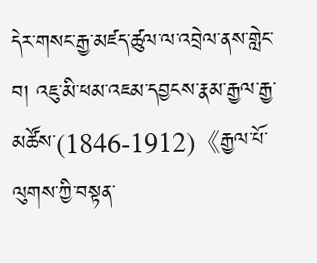དེར་གསང་རྒྱ་མཛད་ཚུལ་ལ་འབྲེལ་ནས་གླེང་བ། འཇུ་མི་ཕམ་འཇམ་དབྱངས་རྣམ་རྒྱལ་རྒྱ་མཚོས་(1846-1912)《རྒྱལ་པོ་ལུགས་ཀྱི་བསྟན་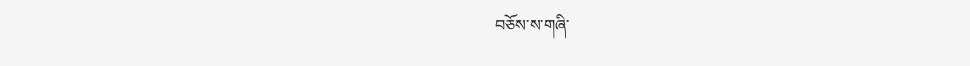བཅོས་ས་གཞི་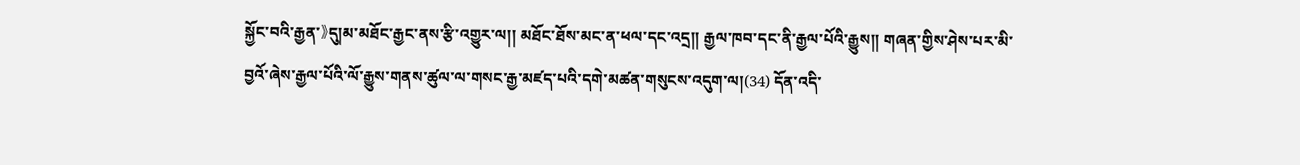སྐྱོང་བའི་རྒྱན་》དུ།མ་མཐོང་རྒྱང་ནས་རྩི་འགྱུར་ལ།། མཐོང་ཐོས་མང་ན་ཕལ་དང་འདྲ།། རྒྱལ་ཁབ་དང་ནི་རྒྱལ་པོའི་རྒྱུས།། གཞན་གྱིས་ཤེས་པར་མི་བྱའོ་ཞེས་རྒྱལ་པོའི་ལོ་རྒྱུས་གནས་ཚུལ་ལ་གསང་རྒྱ་མཛད་པའི་དགེ་མཚན་གསུངས་འདུག་ལ།(34) དོན་འདི་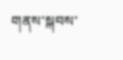གནས་སྐབས་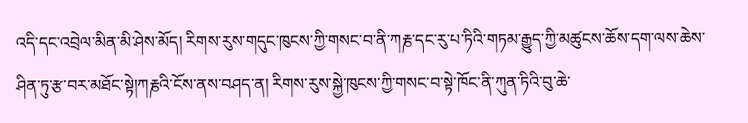འདི་དང་འབྲེལ་མིན་མི་ཤེས་མོད། རིགས་རུས་གདུང་ཁུངས་ཀྱི་གསང་བ་ནི་ཀརྞ་དང་རུ་པ་ཏིའི་གཏམ་རྒྱུད་ཀྱི་མཚུངས་ཆོས་དག་ལས་ཆེས་ཤིན་ཏུ་རྩ་བར་མཐོང་སྟེ།ཀརྞའི་ངོས་ནས་བཤད་ན། རིགས་རུས་སྐྱེ་ཁུངས་ཀྱི་གསང་བ་སྟེ་ཁོང་ནི་ཀུན་ཏིའི་བུ་ཆེ་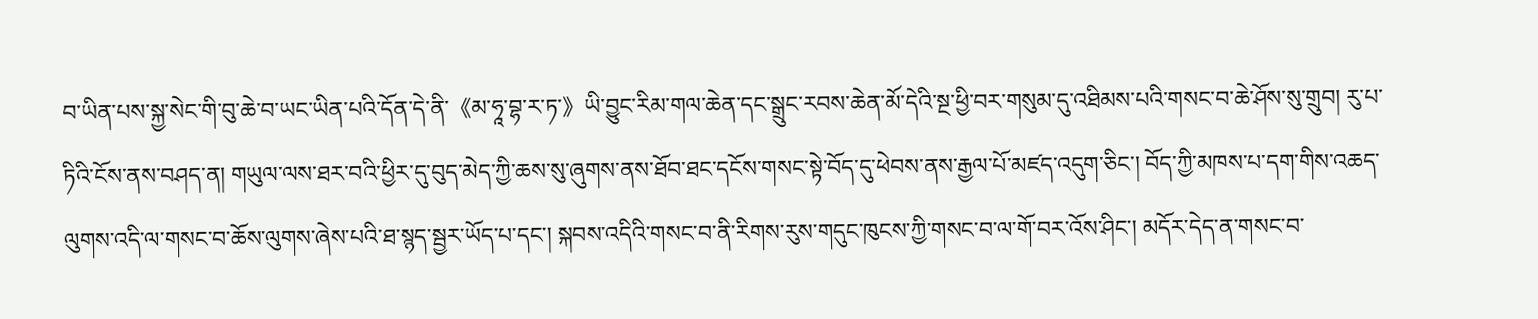བ་ཡིན་པས་སྐྱ་སེང་གི་བུ་ཆེ་བ་ཡང་ཡིན་པའི་དོན་དེ་ནི་《མ་ཧཱ་བྷ་ར་ཏ་》ཡི་བྱུང་རིམ་གལ་ཆེན་དང་སྒྲུང་རབས་ཆེན་མོ་དེའི་སྔ་ཕྱི་བར་གསུམ་དུ་འཐིམས་པའི་གསང་བ་ཆེ་ཤོས་སུ་གྲུབ། རུ་པ་ཏིའི་ངོས་ནས་བཤད་ན། གཡུལ་ལས་ཐར་བའི་ཕྱིར་དུ་བུད་མེད་ཀྱི་ཆས་སུ་ཞུགས་ནས་ཐོབ་ཐང་དངོས་གསང་སྟེ་བོད་དུ་ཕེབས་ནས་རྒྱལ་པོ་མཛད་འདུག་ཅིང་། བོད་ཀྱི་མཁས་པ་དག་གིས་འཆད་ལུགས་འདི་ལ་གསང་བ་ཆོས་ལུགས་ཞེས་པའི་ཐ་སྙད་སྦྱར་ཡོད་པ་དང་། སྐབས་འདིའི་གསང་བ་ནི་རིགས་རུས་གདུང་ཁུངས་ཀྱི་གསང་བ་ལ་གོ་བར་འོས་ཤིང་། མདོར་དེད་ན་གསང་བ་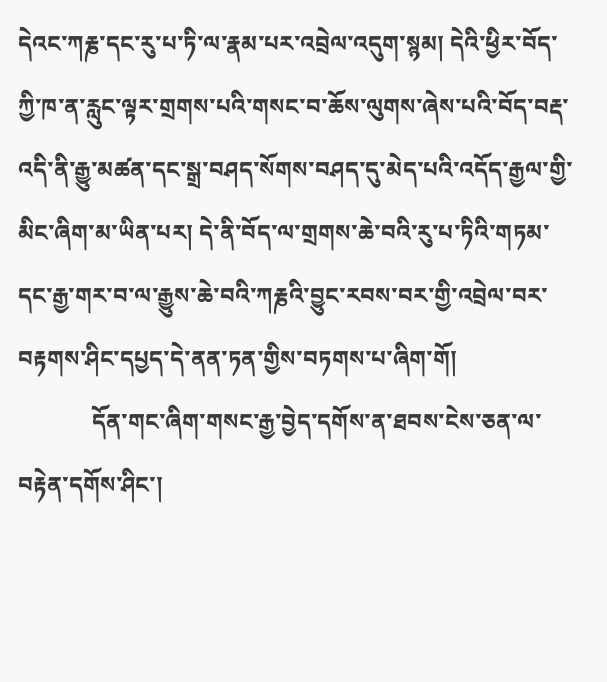དེའང་ཀརྞ་དང་རུ་པ་ཏི་ལ་རྣམ་པར་འབྲེལ་འདུག་སྙམ། དེའི་ཕྱིར་བོད་ཀྱི་ཁ་ན་རླུང་ལྟར་གྲགས་པའི་གསང་བ་ཆོས་ལུགས་ཞེས་པའི་བོད་བརྡ་འདི་ནི་རྒྱུ་མཚན་དང་སྒྲ་བཤད་སོགས་བཤད་དུ་མེད་པའི་འདོད་རྒྱལ་གྱི་མིང་ཞིག་མ་ཡིན་པར། དེ་ནི་བོད་ལ་གྲགས་ཆེ་བའི་རུ་པ་ཏིའི་གཏམ་དང་རྒྱ་གར་བ་ལ་རྒྱུས་ཆེ་བའི་ཀརྞའི་བྱུང་རབས་བར་གྱི་འབྲེལ་བར་བརྟགས་ཤིང་དཔྱད་དེ་ནན་ཏན་གྱིས་བཏགས་པ་ཞིག་གོ།
             དོན་གང་ཞིག་གསང་རྒྱ་བྱེད་དགོས་ན་ཐབས་ངེས་ཅན་ལ་བརྟེན་དགོས་ཤིང་།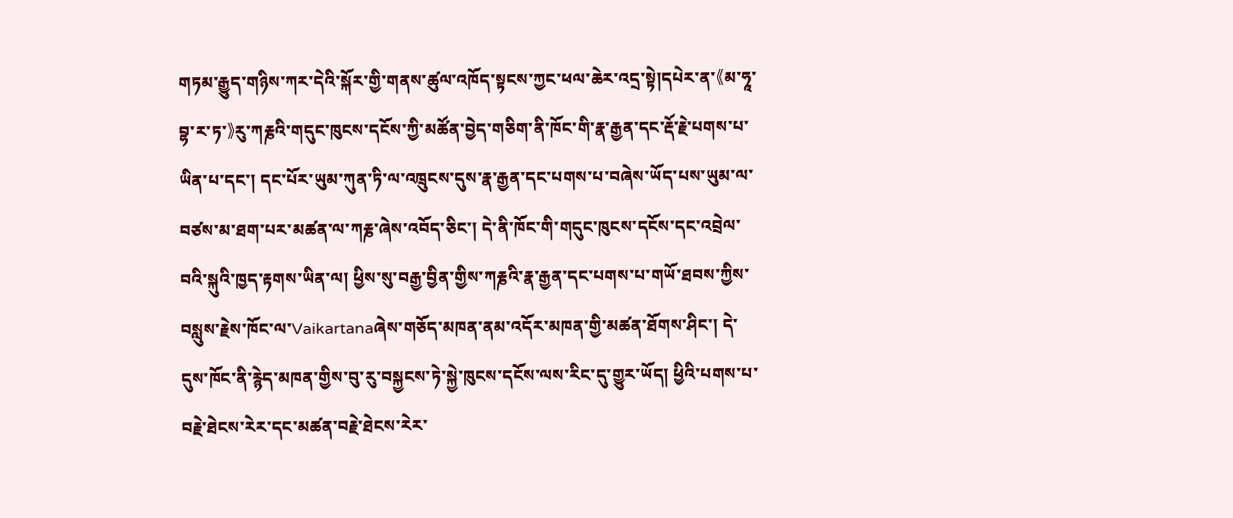གཏམ་རྒྱུད་གཉིས་ཀར་དེའི་སྐོར་གྱི་གནས་ཚུལ་འཁོད་སྟངས་ཀྱང་ཕལ་ཆེར་འདྲ་སྟེ།དཔེར་ན་《མ་ཧཱ་བྷ་ར་ཏ་》རུ་ཀརྞའི་གདུང་ཁུངས་དངོས་ཀྱི་མཚོན་བྱེད་གཅིག་ནི་ཁོང་གི་རྣ་རྒྱན་དང་རྡོ་རྗེ་པགས་པ་ཡིན་པ་དང་། དང་པོར་ཡུམ་ཀུན་ཏི་ལ་འཁྲུངས་དུས་རྣ་རྒྱན་དང་པགས་པ་བཞེས་ཡོད་པས་ཡུམ་ལ་བཙས་མ་ཐག་པར་མཚན་ལ་ཀརྞ་ཞེས་འབོད་ཅིང་། དེ་ནི་ཁོང་གི་གདུང་ཁུངས་དངོས་དང་འབྲེལ་བའི་སྐུའི་ཁྱད་རྟགས་ཡིན་ལ། ཕྱིས་སུ་བརྒྱ་བྱིན་གྱིས་ཀརྞའི་རྣ་རྒྱན་དང་པགས་པ་གཡོ་ཐབས་ཀྱིས་བསླུས་རྗེས་ཁོང་ལ་Vaikartanaཞེས་གཅོད་མཁན་ནམ་འདོར་མཁན་གྱི་མཚན་ཐོགས་ཤིང་། དེ་དུས་ཁོང་ནི་རྙེད་མཁན་གྱིས་བུ་རུ་བསྐྱངས་ཏེ་སྐྱེ་ཁུངས་དངོས་ལས་རིང་དུ་གྱུར་ཡོད། ཕྱིའི་པགས་པ་བརྗེ་ཐེངས་རེར་དང་མཚན་བརྗེ་ཐེངས་རེར་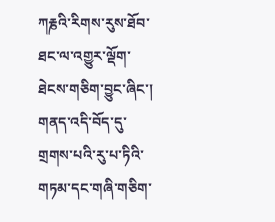ཀརྞའི་རིགས་རུས་ཐོབ་ཐང་ལ་འགྱུར་ལྡོག་ཐེངས་གཅིག་བྱུང་ཞིང་། གནད་འདི་བོད་དུ་གྲགས་པའི་རུ་པ་ཏིའི་གཏམ་དང་གཞི་གཅིག་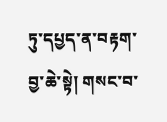ཏུ་དཔྱད་ན་བརྟག་བྱ་ཆེ་སྟེ། གསང་བ་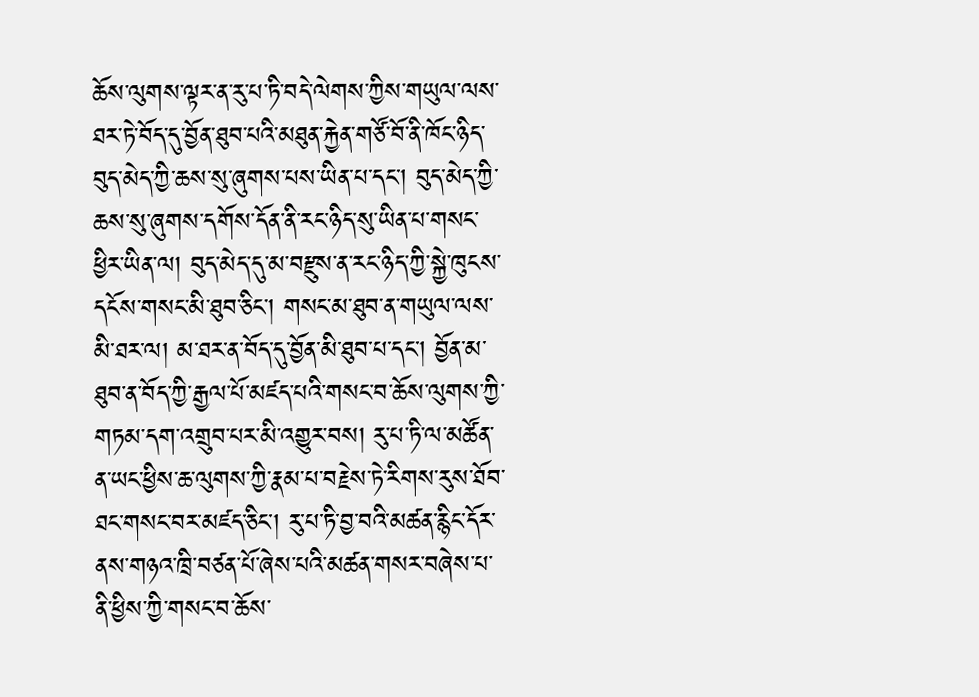ཆོས་ལུགས་ལྟར་ན་རུ་པ་ཏི་བདེ་ལེགས་ཀྱིས་གཡུལ་ལས་ཐར་ཏེ་བོད་དུ་བྱོན་ཐུབ་པའི་མཐུན་རྐྱེན་གཙོ་བོ་ནི་ཁོང་ཉིད་བུད་མེད་ཀྱི་ཆས་སུ་ཞུགས་པས་ཡིན་པ་དང་། བུད་མེད་ཀྱི་ཆས་སུ་ཞུགས་དགོས་དོན་ནི་རང་ཉིད་སུ་ཡིན་པ་གསང་ཕྱིར་ཡིན་ལ། བུད་མེད་དུ་མ་བརྫུས་ན་རང་ཉིད་ཀྱི་སྐྱེ་ཁུངས་དངོས་གསང་མི་ཐུབ་ཅིང་། གསང་མ་ཐུབ་ན་གཡུལ་ལས་མི་ཐར་ལ། མ་ཐར་ན་བོད་དུ་བྱོན་མི་ཐུབ་པ་དང་། བྱོན་མ་ཐུབ་ན་བོད་ཀྱི་རྒྱལ་པོ་མཛད་པའི་གསང་བ་ཆོས་ལུགས་ཀྱི་གཏམ་དག་འགྲུབ་པར་མི་འགྱུར་བས། རུ་པ་ཏི་ལ་མཚོན་ན་ཡང་ཕྱིས་ཆ་ལུགས་ཀྱི་རྣམ་པ་བརྗེས་ཏེ་རིགས་རུས་ཐོབ་ཐང་གསང་བར་མཛད་ཅིང་། རུ་པ་ཏི་བྱ་བའི་མཚན་རྙིང་དོར་ནས་གཉའ་ཁྲི་བཙན་པོ་ཞེས་པའི་མཚན་གསར་བཞེས་པ་ནི་ཕྱིས་ཀྱི་གསང་བ་ཆོས་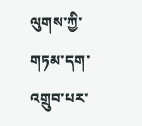ལུགས་ཀྱི་གཏམ་དག་འགྲུབ་པར་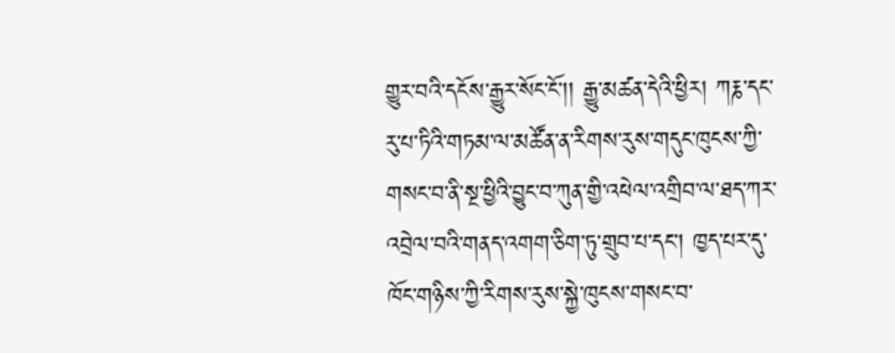གྱུར་བའི་དངོས་རྒྱུར་སོང་ངོ་།། རྒྱུ་མཚན་དེའི་ཕྱིར། ཀརྞ་དང་རུ་པ་ཏིའི་གཏམ་ལ་མཚོན་ན་རིགས་རུས་གདུང་ཁུངས་ཀྱི་གསང་བ་ནི་སྔ་ཕྱིའི་བྱུང་བ་ཀུན་གྱི་འཕེལ་འགྲིབ་ལ་ཐད་ཀར་འབྲེལ་བའི་གནད་འགག་ཅིག་ཏུ་གྲུབ་པ་དང་། ཁྱད་པར་དུ་ཁོང་གཉིས་ཀྱི་རིགས་རུས་སྐྱེ་ཁུངས་གསང་བ་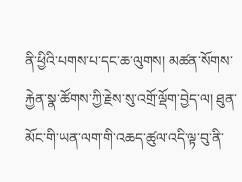ནི་ཕྱིའི་པགས་པ་དང་ཆ་ལུགས། མཚན་སོགས་རྐྱེན་སྣ་ཚོགས་ཀྱི་རྗེས་སུ་འགྲོ་ལྡོག་བྱེད་ལ། ཐུན་མོང་གི་ཡན་ལག་གི་འཆད་ཚུལ་འདི་ལྟ་བུ་ནི་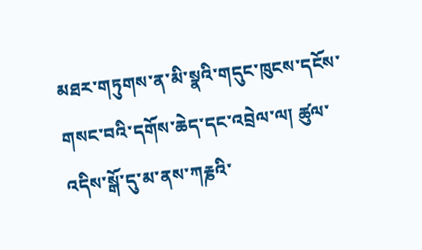མཐར་གཏུགས་ན་མི་སྣའི་གདུང་ཁུངས་དངོས་གསང་བའི་དགོས་ཆེད་དང་འབྲེལ་ལ། ཚུལ་འདིས་སྒོ་དུ་མ་ནས་ཀརྞའི་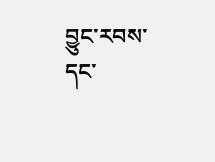བྱུང་རབས་དང་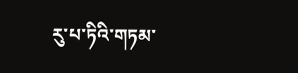རུ་པ་ཏིའི་གཏམ་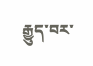རྒྱུད་བར་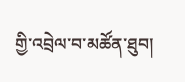གྱི་འབྲེལ་བ་མཚོན་ཐུབ།